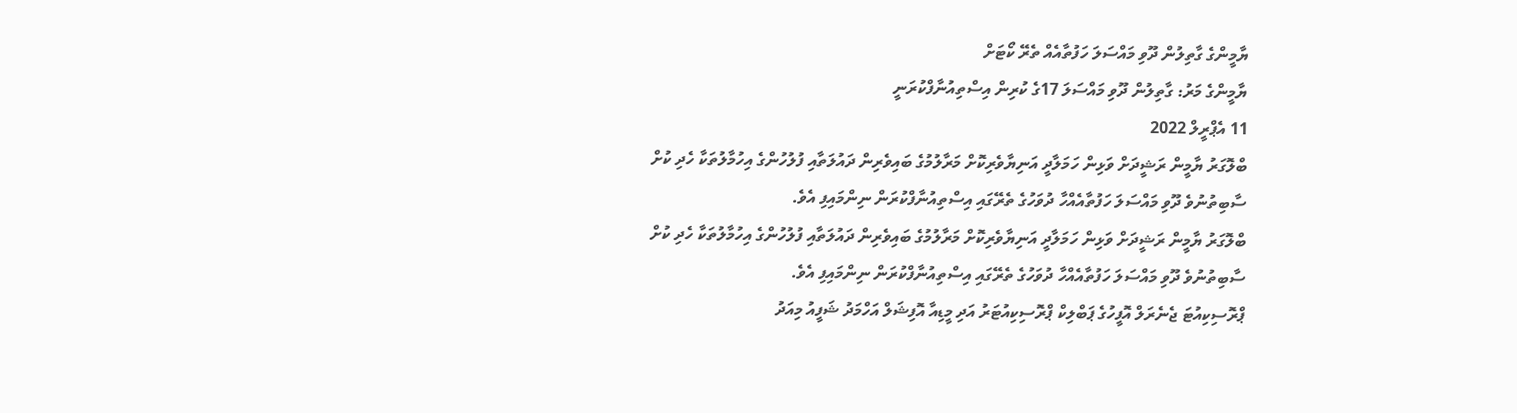ޔާމީންގެ ގާތިލުން ދޫވި މައްސަލަ ހަފުތާއެއް ތެރޭ ކޯޓަށް
ޔާމީންގެ މަރު: ގާތިލުން ދޫވި މައްސަލަ 17ގެ ކުރިން އިސްތިއުނާފްކުރަނީ
11 އެޕްރީލް 2022
ބްލޮގަރު ޔާމީން ރަޝީދަށް ވަޅިން ހަމަލާދީ އަނިޔާވެރިކޮށް މަރާލުމުގެ ބައިވެރިން ދައުލަތާއި ފުލުހުންގެ އިހުމާލުތަކާ ހެދި ކުށް ސާބިތުނުވެ ދޫވި މައްސަލަ ހަފުތާއެއްހާ ދުވަހުގެ ތެރޭގައި އިސްތިއުނާފްކުރަން ނިންމައިފި އެވެ.
ބްލޮގަރު ޔާމީން ރަޝީދަށް ވަޅިން ހަމަލާދީ އަނިޔާވެރިކޮށް މަރާލުމުގެ ބައިވެރިން ދައުލަތާއި ފުލުހުންގެ އިހުމާލުތަކާ ހެދި ކުށް ސާބިތުނުވެ ދޫވި މައްސަލަ ހަފުތާއެއްހާ ދުވަހުގެ ތެރޭގައި އިސްތިއުނާފްކުރަން ނިންމައިފި އެވެ.
ޕްރޮސިކިއުޓަ ޖެނެރަލް އޮފީހުގެ ޕަބްލިކް ޕްރޮސިކިއުޓަރު އަދި މީޑިއާ އޮފިޝަލް އަހްމަދު ޝަފީއު މިއަދު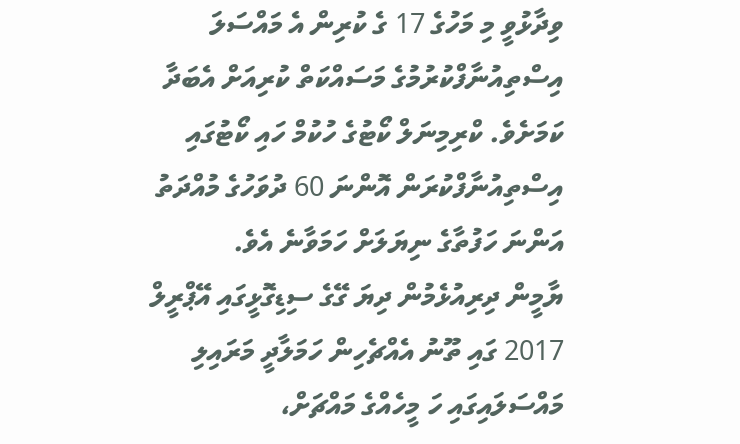ވިދާޅުވީ މި މަހުގެ 17 ގެ ކުރިން އެ މައްސަލަ އިސްތިއުނާފްކުރުމުގެ މަސައްކަތް ކުރިއަށް އެބަދާ ކަމަށެވެ. ކްރިމިނަލް ކޯޓުގެ ހުކުމް ހައި ކޯޓުގައި އިސްތިއުނާފްކުރަން އޮންނަ 60 ދުވަހުގެ މުއްދަތު އަންނަ ހަފުތާގެ ނިޔަލަށް ހަމަވާނެ އެވެ.
ޔާމީން ދިރިއުޅެމުން ދިޔަ ގޭގެ ސިޑިގޮޅީގައި އޭޕްރީލް 2017 ގައި ތޫނު އެއްޗެހިން ހަމަލާދީ މަރައިލި މައްސަލައިގައި ހަ މީހެއްގެ މައްޗަށް،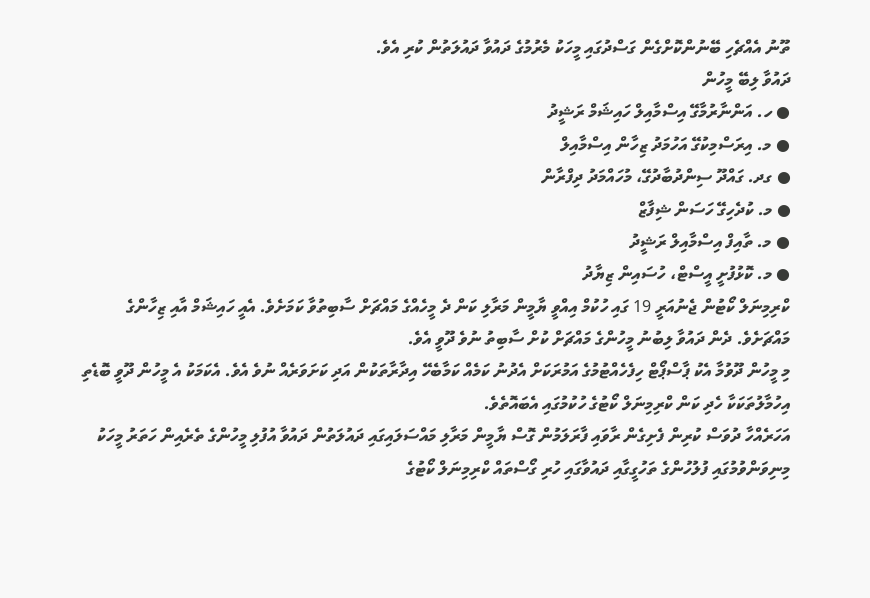ތޫނު އެއްޗެހި ބޭނުންކޮށްގެން ގަސްދުގައި މީހަކު މެރުމުގެ ދައުވާ ދައުލަތުން ކުރި އެވެ.
ދައުވާ ލިބޭ މީހުން
● ހ. އަންނާރުމާގޭ އިސްމާއިލް ހައިޝަމް ރަޝީދު
● މ. އިރަސްމިކުގޭ އަހުމަދު ޒިހާން އިސްމާއިލް
● ގދ. ގައްދޫ ސިންދުބާދުގޭ، މުހައްމަދު ދިފްރާން
● މ. ކުދެހިގޭ ހަސަން ޝިފާޒް
● މ. ތާއިފް އިސްމާއިލް ރަޝީދު
● މ. ކޮޅުފުށީ އީސްޓް، ހުސައިން ޒިޔާދު
ކްރިމިނަލް ކޯޓުން ޖެނުއަރީ 19 ގައި ހުކުމް އިއްވީ ޔާމީން މަރާލި ކަން ދެ މީހެއްގެ މައްޗަށް ސާބިތުވާ ކަމަށެވެ. އެއީ ހައިޝަމް އާއި ޒިހާންގެ މައްޗަށެވެ. ދެން ދައުވާ ލިބުނު މީހުންގެ މައްޗަށް ކުށް ސާބިތު ނުވެ ދޫވީ އެވެ.
މި މީހުން ދޫވުމާ އެކު ޕާސްޕޯޓް ހިފެހެއްޓުމުގެ އަމުރަކަށް އެދުނު ކަމެއް ކަމާބެހޭ އިދާރާތަކުން އަދި ކަށަވަރެއް ނުވެ އެވެ. އެކަމަކު އެ މީހުން ދޫވީ ބޮޑެތި އިހުމާލުތަކަކާ ހެދި ކަން ކްރިމިނަލް ކޯޓުގެ ހުކުމުގައި އެބައޮތެވެ.
އަހަރެއްހާ ދުވަސް ކުރިން ފެށިގެން ރާވައި ފާރަލަމުން ގޮސް ޔާމީން މަރާލި މައްސަލައިގައި ދައުލަތުން ދައުވާ އުފުލި މީހުންގެ ތެރެއިން ހަތަރު މީހަކު މިނިވަންވުމުގައި ފުލުހުންގެ ތަހުގީގާއި ދައުވާގައި ހުރި ގޯސްތައް ކްރިމިނަލް ކޯޓުގެ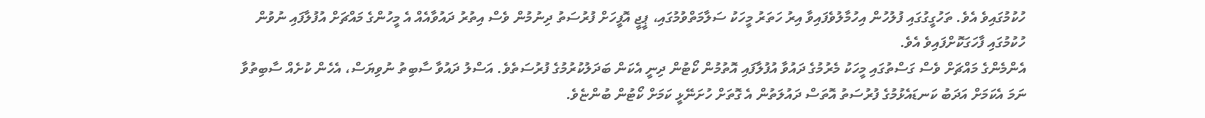ހުކުމުގައިވެ އެވެ. ތަހުގީގުގައި ފުލުހުން އިހުމާލުވެފައިވާ އިރު ހަތަރު މީހަކު ސަލާމަތްވުމުގައި، ޕީޖީ އޮފީހަށް ފުރުސަތު ދިނުމުން ވެސް އިތުރު ދައުވާއެއް އެ މީހުންގެ މައްޗަށް އުފުލާފައި ނުވުން ހުކުމުގައި ފާހަގަކޮށްފައިވެ އެވެ.
އެންމެންގެ މައްޗަށް ވެސް ގަސްތުގައި މީހަކު މެރުމުގެ ދައުވާ އުފުލާފައި އޮތުމުން ކޯޓުން ދިނީ އެކަން ބަދަލުކުރުމުގެ ފުރުސަތެވެ. އަސްލު ދައުވާ ސާބިތު ނުވިޔަސް، އެހެން ކުށެއް ސާބިތުވާ ނަމަ އެކަމަށް އަދަބު ކަނޑައެޅުމުގެ ފުރުސަތު އޮތަސް ދައުލަތުން އެ ގޮތަށް ހުށަނޭޅީ ކަމަށް ކޯޓުން ބުންޏެވެ.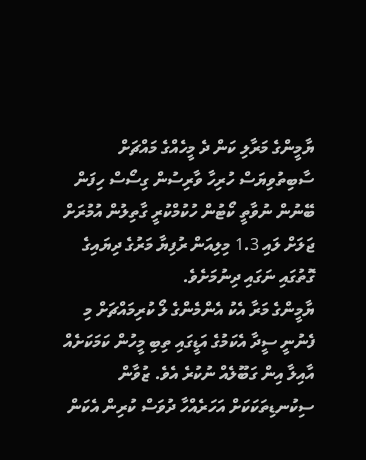ޔާމީންގެ މަރާލި ކަން ދެ މީހެއްގެ މައްޗަށް ސާބިތުވިޔަސް ހުރިހާ ވާރިސުން ގިސޯސް ހިފަން ބޭނުން ނުވާތީ ކޯޓުން ހުކުމްކުރީ ގާތިލުން އުމުރަށް ޖަލަށް ލައި 1.3 މިލިއަން ރުފިޔާ މަރުގެ ދިޔައިގެ ގޮތުގައި ނަގައި ދިނުމަށެވެ.
ޔާމީންގެ މަރާ އެކު އެންމެންގެ ލޯ ކުރިމައްޗަށް މި ފެނުނީ ސީދާ އެކަމުގެ އަޑީގައި ތިބި މީހުން ކަމަކަށެއް އާއިލާ އިން ގަބޫލެއް ނުކުރެ އެވެ. ޒުވާން ސިކުނޑިތަކަކަށް އަހަރެއްހާ ދުވަސް ކުރިން އެކަން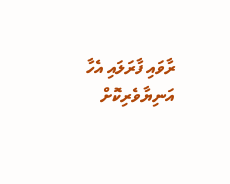ރާވައި ފާރަލައި އެހާ އަނިޔާވެރިކޮށް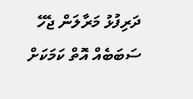ދަރިފުޅު މަރާލަން ޖެހޭ ސަބަބެއް އޮތް ކަމަކަށް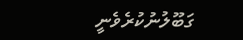ގަބޫލުނުކުރެވެނީ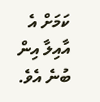ކަމަށް އެ އާއިލާ އިން ބުނެ އެވެ.